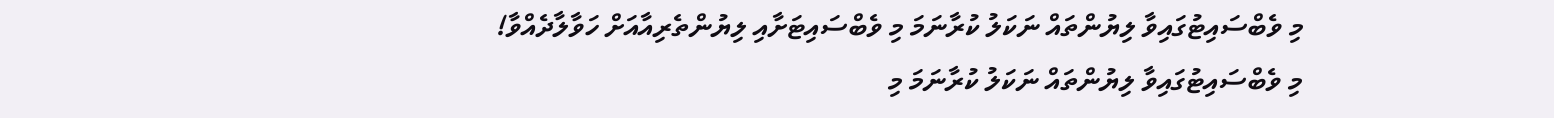މި ވެބްސައިޓުގައިވާ ލިޔުންތައް ނަކަލު ކުރާނަމަ މި ވެބްސައިޓަށާއި ލިޔުންތެރިއާއަށް ހަވާލާދެއްވާ!
މި ވެބްސައިޓުގައިވާ ލިޔުންތައް ނަކަލު ކުރާނަމަ މި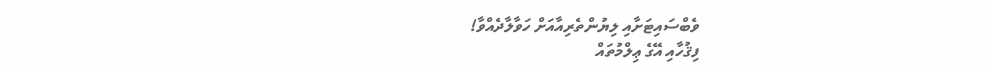ވެބްސައިޓަށާއި ލިޔުންތެރިއާއަށް ހަވާލާދެއްވާ!
ފިޤުހާއި އޭގެ ޢިލްމުތައް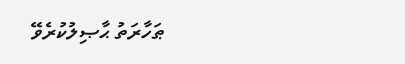ޠަހާރަތު ޙާޞިލުކުރެވޭ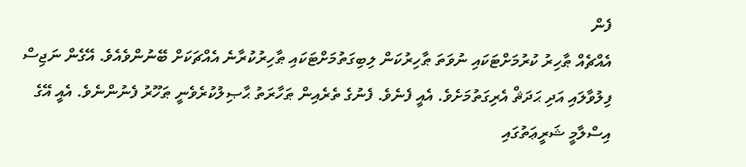ފެން
އެއްޗެއް ޠާހިރު ކުރުމަށްޓަކައި ނުވަތަ ޠާހިރުކަން ލިބިގަތުމަށްޓަކައި ޠާހިރުކުރާނެ އެއްޗަކަށް ބޭނުންވެއެވެ. އޭގެން ނަޖިސް ފިލުވާލައި އަދި ޙަދަޘް އެރިގަތުމަށެވެ. އެއީ ފެނެވެ. ފެނުގެ ތެރެއިން ޠަހާރަތު ޙާޞިލުކުރެވެނީ ޠަހޫރު ފެނުންނެވެ. އެއީ އޭގެ
އިސްލާމީ ޝަރީޢަތުގައި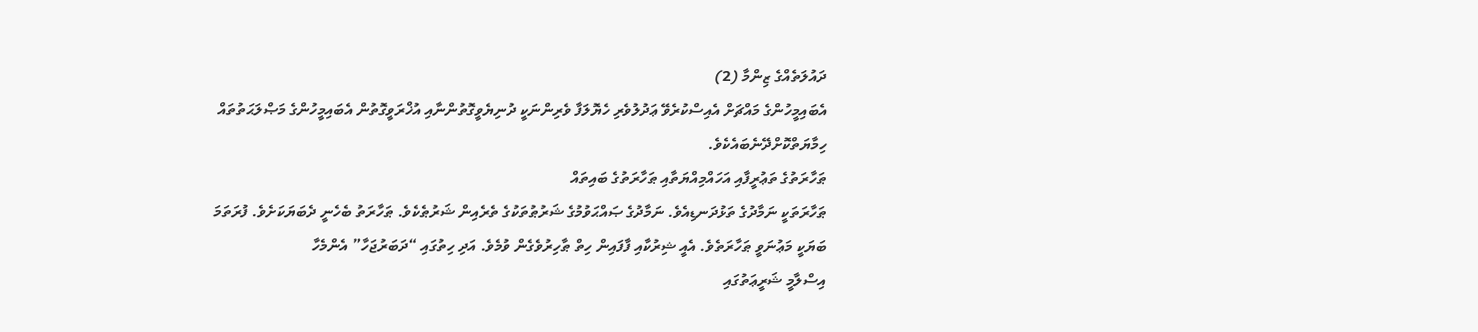ދައުލަތެއްގެ ޒިންމާ (2)
އެބައިމީހުންގެ މައްޗަށް އެއިސްކުރެވޭ ޢަދުލުވެރި ހެޔޮލަފާ ވެރިންނަކީ ދުނިޔެވީގޮތުންނާއި އުޚްރަވީގޮތުން އެބައިމީހުންގެ މަޞްލަޙަތުތައް ހިމާޔަތްކޮށްދޭނެބައެކެވެ.
ޠަހާރަތުގެ ތަޢުރީފާއި އަހައްމިއްޔަތާއި ޠަހާރަތުގެ ބައިތައް
ޠަހާރަތަކީ ނަމާދުގެ ތަޅުދަނޑިއެވެ. ނަމާދުގެ ޞައްޙަވުމުގެ ޝަރުޠުތަކުގެ ތެރެއިން ޝަރުޠެކެވެ. ޠަހާރަތު ބެހެނީ ދެބަޔަކަށެވެ. ފުރަތަމަ ބަޔަކީ މަޢުނަވީ ޠަހާރަތެވެ. އެއީ ޝިރުކާއި ފާފައިން ހިތް ޠާހިރުވެގެން ވުމެވެ. އަދި ހިތުގައި “ދަބަރުޖަހާ” އެންމެހާ
އިސްލާމީ ޝަރީޢަތުގައި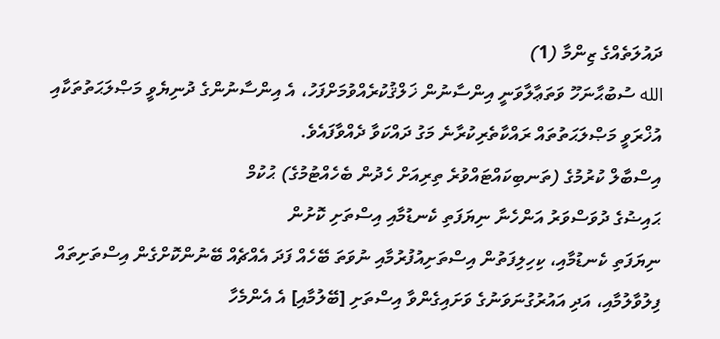ދައުލަތެއްގެ ޒިންމާ (1)
الله ސުބުޙާނަހޫ ވަތަޢާލާވަނީ އިންސާނުން ޚަލްޤުކުރެއްވުމަށްފަހު، އެ އިންސާނުންގެ ދުނިޔެވީ މަޞްލަޙަތުތަކާއި އުޚްރަވީ މަޞްލަޙަތުތައް ރައްކާތެރިކުރާނެ މަގު ދައްކަވާ ދެއްވާފައެވެ.
އިސްބާލް ކުރުމުގެ (ތަނބިކައްޓައްވުރެ ތިރިއަށް ހެދުން ބެހެއްޓުމުގެ) ޙުކުމް
ޙައިޟުގެ ދުވަސްވަރު އަންހެނާ ނިޔަފަތި ކެނޑުމާއި އިސްތަށި ކޮށުން
ނިޔަފަތި ކެނޑުމާއި، ކިހިލިފަތުން އިސްތަށިއުފުރުމާއި ނުވަތަ ބޭހެއް ފަދަ އެއްޗެއް ބޭނުންކޮށްގެން އިސްތަށިތައް ފިލުވާލުމާއި، އަދި އައުރުގުނަވަނުގެ ވަށައިގެންވާ އިސްތަށި [ބޭލުމާއި] އެ އެންމެހާ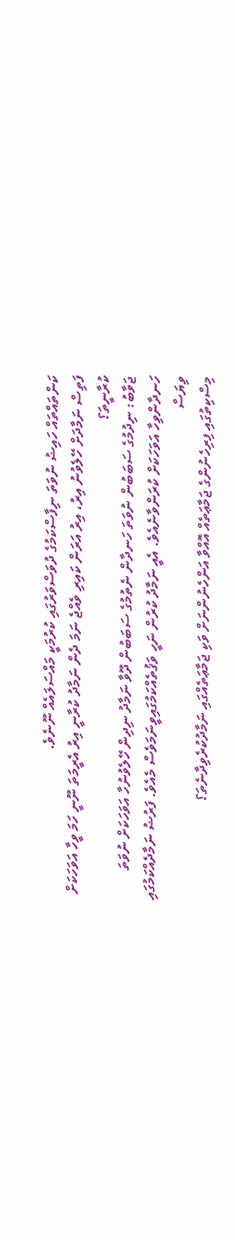ކަންތައްތައް ހައިޟު ނުވަތަ ނިފާސްކަމުގެ ދުވަސްވަރުގައި ކުރުމަކީ މައްސަލައެއް ނޫނެވެ.
ފަތިސް ނަމާދަށް ހޭލެވުނު އިރު، އިރު އަރަން ކައިރި ވެއްޖެ ނަމަ ދެން ނަމާދު ކުރާނީ އިރު އެރީމަތަ ނޫނީ ހަމަ ވީހާ އަވަހަކަށް ކުރާނީތަ؟
ޖަވާބު: ނިދުމުގެ ސަބަބުން ނުވަތަ ހަނދާން ނެތުމުގެ ސަބަބުން ދޫވާ ނަމާދު ނިދިން ހޭލެވުނުހާ އަވަހަކަށް ނުވަތަ ހަނދާންވިހާ އަވަހަކަށް ކުރަންވާނެއެވެ. އެއީ ނަމާދު ކުރުން ނަހީ ވަޤުތެއްކަމުގައިވީނަމަވެސް މެއެވެ. ފަރުޟު ނަމާދެއްކަމުގައި ވިޔަސް
މިސްކިތުގައި ފިރިހެނުންގެ ޖަމާޢަތެއް އޮއްވާ އަންހެނުންނަށް ވަކި ޖަމާޢަތެއްގައި ނަމާދުކުރެވިދާނެތަ؟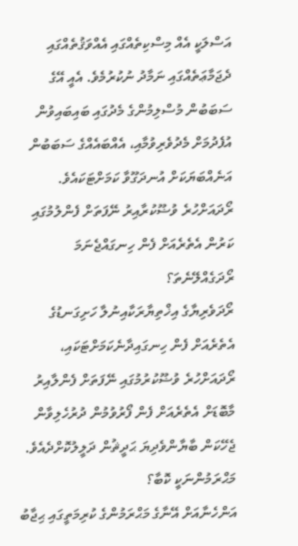އަސްލަކީ އެއް މިސްކިތެއްގައި އެއްވަޤުތެއްގައި ދެޖަމާޢަތެއްގައި ނަމާދު ނުކުރުމެވެ. އެއީ އޭގެ ސަބަބުން މުސްލިމުންގެ މެދުގައި ބައިބައިވުން އުފެދުމަށް މެދުވެރިވުމާއި، އެއްބައެއްގެ ސަބަބުން އަނެއްބަޔަކަށް އުނދަގޫވާ ކަމަށްޓަކައެވެ.
ރޯދައަށްހުރެ ވުޟޫކުރާއިރު ނޭފަތަށް ފެންލުމުގައި ކަރުން އެތެރެއަށް ފެން ހިނގައްޖެނަމަ ރޯދަގެއްލޭނެތަ؟
ރޯދަވެރިޔާގެ އިޚްތިޔާރަކާއިނުލާ ހަށިގަނޑުގެ އެތެރެއަށް ފެން ހިނގައިދާނެކަމަށްޓަކައި، ރޯދައަށްހުރެ ވުޟޫކުރުމުގައި ނޭފަތަށް ފެންލާއިރު މާބޮޑަށް އެތެރެއަށް ފެން ފޯރުވުމުން ދުރުހެލިވާން ޖެހޭކަން ބާޔާންވެދިޔަ ޙަދީޘުން ދަލީލުކޮށްދެއެވެ.
މަޙްރަމުންނަކީ ކޮބާ؟
އަންހެނާއަށް އޭނާގެ މަޙްރަމުންގެ ކުރިމަތީގައި ޙިޖާބު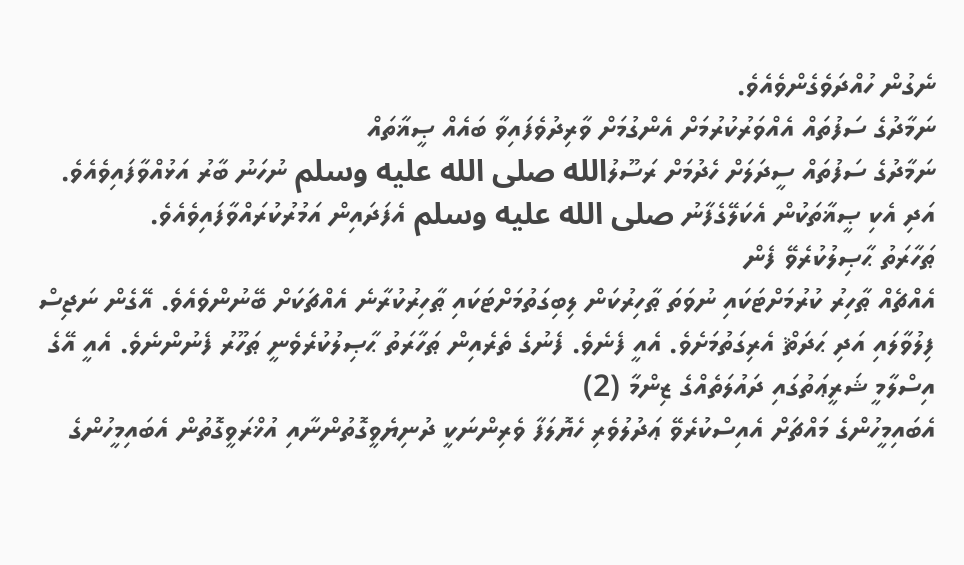ނެގުން ހުއްދަވެގެންވެއެވެ.
ނަމާދުގެ ސަފުތައް އެއްވަރުކުރުމަށް އެންގުމަށް ވާރިދުވެފައިވާ ބައެއް ޞީޣާތައް
ނަމާދުގެ ސަފުތައް ސީދަލަށް ހެދުމަށް ރަސޫލުالله صلى الله عليه وسلم ނުހަނު ބާރު އަޅުއްވާފައިވެއެވެ. އަދި އެކި ޞީޣާތަކުން އެކަލޭގެފާނު صلى الله عليه وسلم އެފަދައިން އަމުރުކުރައްވާފައިވެއެވެ.
ޠަހާރަތު ޙާޞިލުކުރެވޭ ފެން
އެއްޗެއް ޠާހިރު ކުރުމަށްޓަކައި ނުވަތަ ޠާހިރުކަން ލިބިގަތުމަށްޓަކައި ޠާހިރުކުރާނެ އެއްޗަކަށް ބޭނުންވެއެވެ. އޭގެން ނަޖިސް ފިލުވާލައި އަދި ޙަދަޘް އެރިގަތުމަށެވެ. އެއީ ފެނެވެ. ފެނުގެ ތެރެއިން ޠަހާރަތު ޙާޞިލުކުރެވެނީ ޠަހޫރު ފެނުންނެވެ. އެއީ އޭގެ
އިސްލާމީ ޝަރީޢަތުގައި ދައުލަތެއްގެ ޒިންމާ (2)
އެބައިމީހުންގެ މައްޗަށް އެއިސްކުރެވޭ ޢަދުލުވެރި ހެޔޮލަފާ ވެރިންނަކީ ދުނިޔެވީގޮތުންނާއި އުޚްރަވީގޮތުން އެބައިމީހުންގެ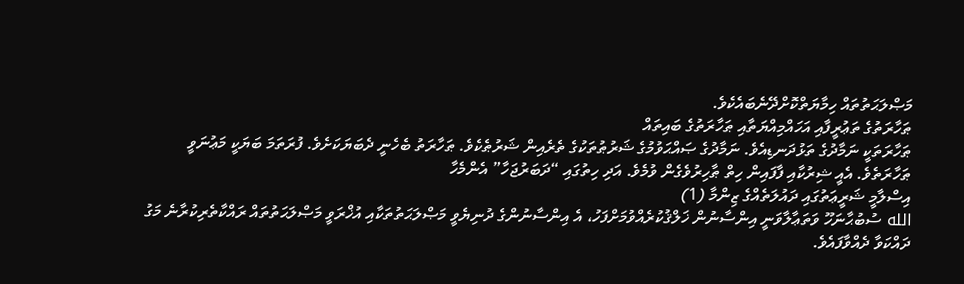މަޞްލަޙަތުތައް ހިމާޔަތްކޮށްދޭނެބައެކެވެ.
ޠަހާރަތުގެ ތަޢުރީފާއި އަހައްމިއްޔަތާއި ޠަހާރަތުގެ ބައިތައް
ޠަހާރަތަކީ ނަމާދުގެ ތަޅުދަނޑިއެވެ. ނަމާދުގެ ޞައްޙަވުމުގެ ޝަރުޠުތަކުގެ ތެރެއިން ޝަރުޠެކެވެ. ޠަހާރަތު ބެހެނީ ދެބަޔަކަށެވެ. ފުރަތަމަ ބަޔަކީ މަޢުނަވީ ޠަހާރަތެވެ. އެއީ ޝިރުކާއި ފާފައިން ހިތް ޠާހިރުވެގެން ވުމެވެ. އަދި ހިތުގައި “ދަބަރުޖަހާ” އެންމެހާ
އިސްލާމީ ޝަރީޢަތުގައި ދައުލަތެއްގެ ޒިންމާ (1)
الله ސުބުޙާނަހޫ ވަތަޢާލާވަނީ އިންސާނުން ޚަލްޤުކުރެއްވުމަށްފަހު، އެ އިންސާނުންގެ ދުނިޔެވީ މަޞްލަޙަތުތަކާއި އުޚްރަވީ މަޞްލަޙަތުތައް ރައްކާތެރިކުރާނެ މަގު ދައްކަވާ ދެއްވާފައެވެ.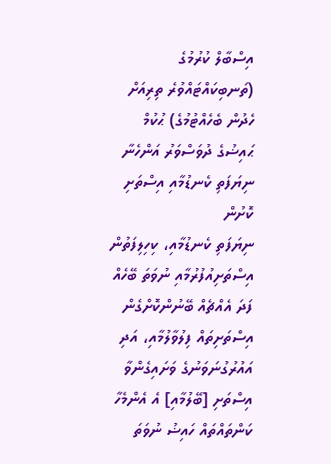އިސްބާލް ކުރުމުގެ (ތަނބިކައްޓައްވުރެ ތިރިއަށް ހެދުން ބެހެއްޓުމުގެ) ޙުކުމް
ޙައިޟުގެ ދުވަސްވަރު އަންހެނާ ނިޔަފަތި ކެނޑުމާއި އިސްތަށި ކޮށުން
ނިޔަފަތި ކެނޑުމާއި، ކިހިލިފަތުން އިސްތަށިއުފުރުމާއި ނުވަތަ ބޭހެއް ފަދަ އެއްޗެއް ބޭނުންކޮށްގެން އިސްތަށިތައް ފިލުވާލުމާއި، އަދި އައުރުގުނަވަނުގެ ވަށައިގެންވާ އިސްތަށި [ބޭލުމާއި] އެ އެންމެހާ ކަންތައްތައް ހައިޟު ނުވަތަ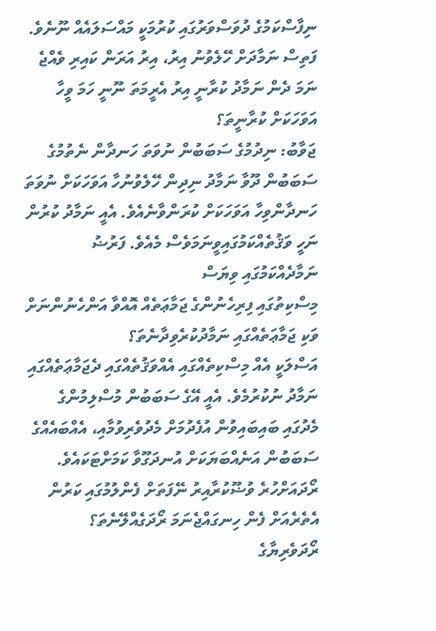ނިފާސްކަމުގެ ދުވަސްވަރުގައި ކުރުމަކީ މައްސަލައެއް ނޫނެވެ.
ފަތިސް ނަމާދަށް ހޭލެވުނު އިރު، އިރު އަރަން ކައިރި ވެއްޖެ ނަމަ ދެން ނަމާދު ކުރާނީ އިރު އެރީމަތަ ނޫނީ ހަމަ ވީހާ އަވަހަކަށް ކުރާނީތަ؟
ޖަވާބު: ނިދުމުގެ ސަބަބުން ނުވަތަ ހަނދާން ނެތުމުގެ ސަބަބުން ދޫވާ ނަމާދު ނިދިން ހޭލެވުނުހާ އަވަހަކަށް ނުވަތަ ހަނދާންވިހާ އަވަހަކަށް ކުރަންވާނެއެވެ. އެއީ ނަމާދު ކުރުން ނަހީ ވަޤުތެއްކަމުގައިވީނަމަވެސް މެއެވެ. ފަރުޟު ނަމާދެއްކަމުގައި ވިޔަސް
މިސްކިތުގައި ފިރިހެނުންގެ ޖަމާޢަތެއް އޮއްވާ އަންހެނުންނަށް ވަކި ޖަމާޢަތެއްގައި ނަމާދުކުރެވިދާނެތަ؟
އަސްލަކީ އެއް މިސްކިތެއްގައި އެއްވަޤުތެއްގައި ދެޖަމާޢަތެއްގައި ނަމާދު ނުކުރުމެވެ. އެއީ އޭގެ ސަބަބުން މުސްލިމުންގެ މެދުގައި ބައިބައިވުން އުފެދުމަށް މެދުވެރިވުމާއި، އެއްބައެއްގެ ސަބަބުން އަނެއްބަޔަކަށް އުނދަގޫވާ ކަމަށްޓަކައެވެ.
ރޯދައަށްހުރެ ވުޟޫކުރާއިރު ނޭފަތަށް ފެންލުމުގައި ކަރުން އެތެރެއަށް ފެން ހިނގައްޖެނަމަ ރޯދަގެއްލޭނެތަ؟
ރޯދަވެރިޔާގެ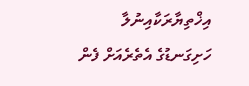އިޚްތިޔާރަކާއިނުލާ ހަށިގަނޑުގެ އެތެރެއަށް ފެން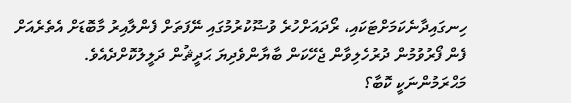ހިނގައިދާނެކަމަށްޓަކައި، ރޯދައަށްހުރެ ވުޟޫކުރުމުގައި ނޭފަތަށް ފެންލާއިރު މާބޮޑަށް އެތެރެއަށް ފެން ފޯރުވުމުން ދުރުހެލިވާން ޖެހޭކަން ބާޔާންވެދިޔަ ޙަދީޘުން ދަލީލުކޮށްދެއެވެ.
މަޙްރަމުންނަކީ ކޮބާ؟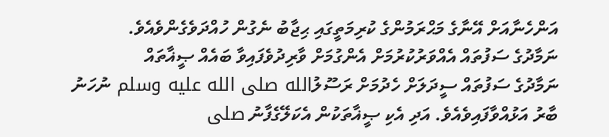އަންހެނާއަށް އޭނާގެ މަޙްރަމުންގެ ކުރިމަތީގައި ޙިޖާބު ނެގުން ހުއްދަވެގެންވެއެވެ.
ނަމާދުގެ ސަފުތައް އެއްވަރުކުރުމަށް އެންގުމަށް ވާރިދުވެފައިވާ ބައެއް ޞީޣާތައް
ނަމާދުގެ ސަފުތައް ސީދަލަށް ހެދުމަށް ރަސޫލުالله صلى الله عليه وسلم ނުހަނު ބާރު އަޅުއްވާފައިވެއެވެ. އަދި އެކި ޞީޣާތަކުން އެކަލޭގެފާނު صلى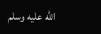الله عليه وسلم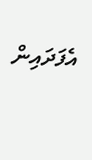އެފަދައިން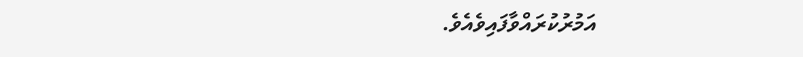އަމުރުކުރައްވާފައިވެއެވެ.